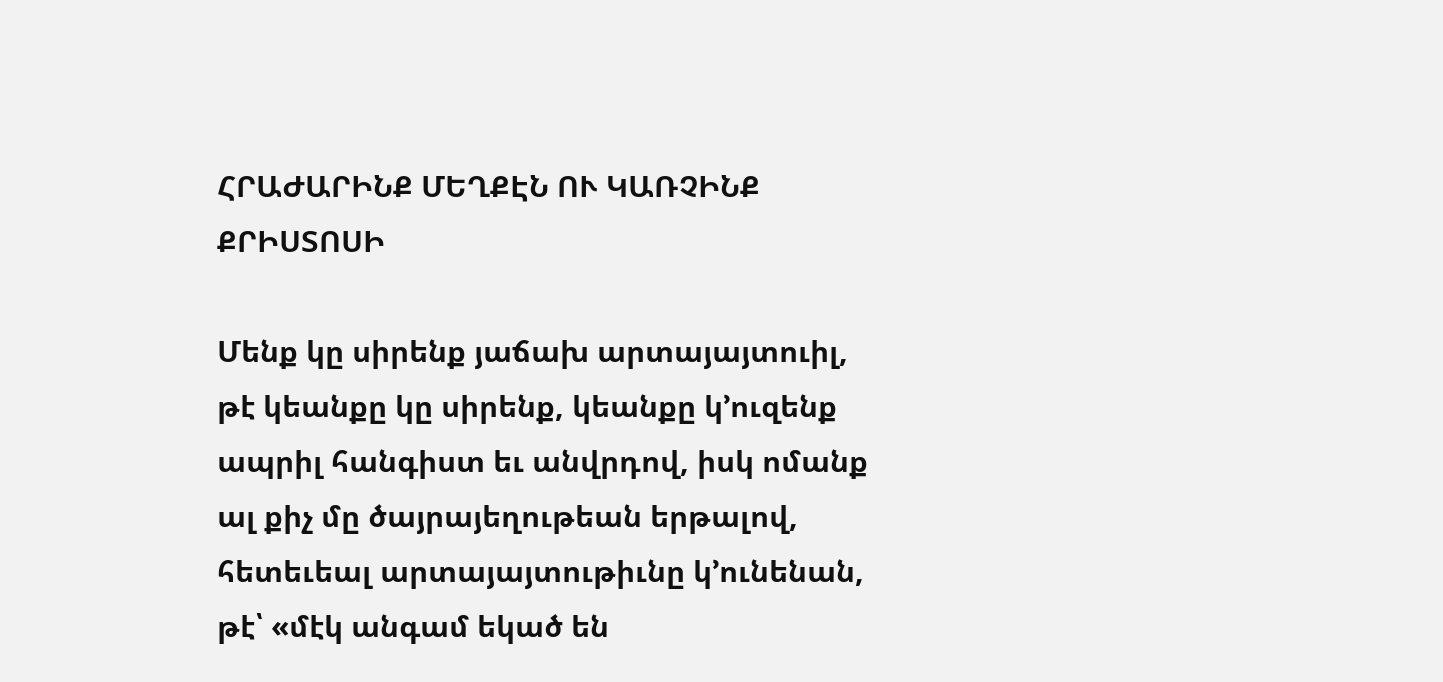ՀՐԱԺԱՐԻՆՔ ՄԵՂՔԷՆ ՈՒ ԿԱՌՉԻՆՔ ՔՐԻՍՏՈՍԻ

Մենք կը սիրենք յաճախ արտայայտուիլ, թէ կեանքը կը սիրենք, կեանքը կ՚ուզենք ապրիլ հանգիստ եւ անվրդով, իսկ ոմանք ալ քիչ մը ծայրայեղութեան երթալով, հետեւեալ արտայայտութիւնը կ՚ունենան, թէ՝ «մէկ անգամ եկած են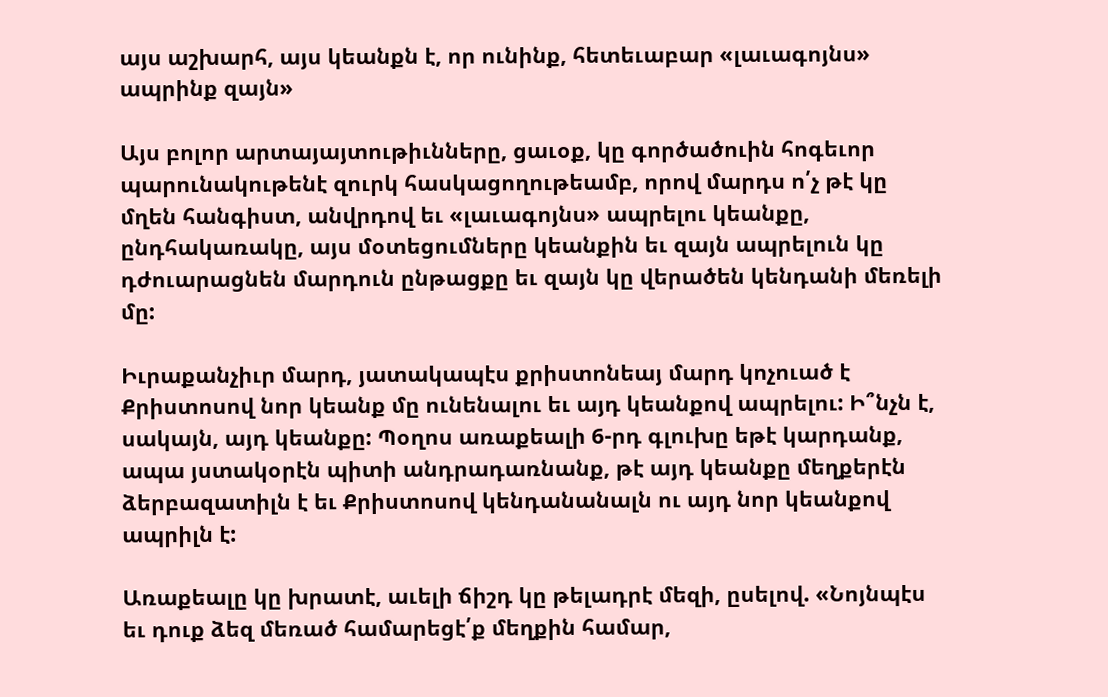այս աշխարհ, այս կեանքն է, որ ունինք, հետեւաբար «լաւագոյնս» ապրինք զայն»

Այս բոլոր արտայայտութիւնները, ցաւօք, կը գործածուին հոգեւոր պարունակութենէ զուրկ հասկացողութեամբ, որով մարդս ո՛չ թէ կը մղեն հանգիստ, անվրդով եւ «լաւագոյնս» ապրելու կեանքը, ընդհակառակը, այս մօտեցումները կեանքին եւ զայն ապրելուն կը դժուարացնեն մարդուն ընթացքը եւ զայն կը վերածեն կենդանի մեռելի մը:

Իւրաքանչիւր մարդ, յատակապէս քրիստոնեայ մարդ կոչուած է Քրիստոսով նոր կեանք մը ունենալու եւ այդ կեանքով ապրելու: Ի՞նչն է, սակայն, այդ կեանքը: Պօղոս առաքեալի 6-րդ գլուխը եթէ կարդանք, ապա յստակօրէն պիտի անդրադառնանք, թէ այդ կեանքը մեղքերէն ձերբազատիլն է եւ Քրիստոսով կենդանանալն ու այդ նոր կեանքով ապրիլն է:

Առաքեալը կը խրատէ, աւելի ճիշդ կը թելադրէ մեզի, ըսելով. «Նոյնպէս եւ դուք ձեզ մեռած համարեցէ՛ք մեղքին համար,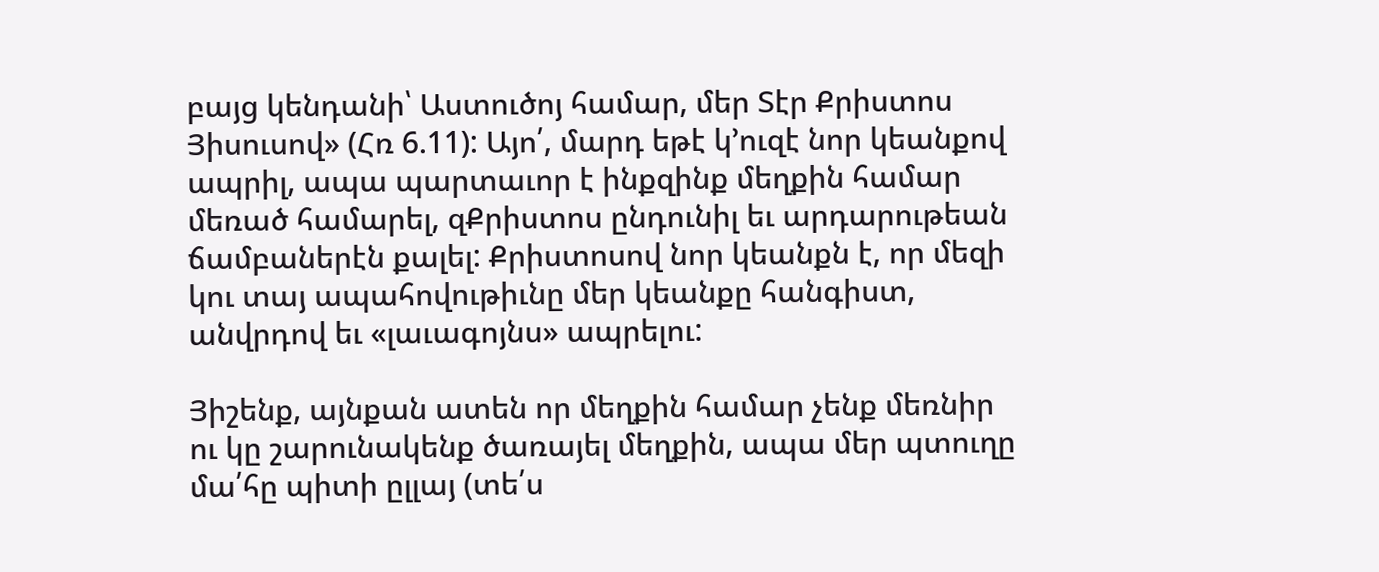բայց կենդանի՝ Աստուծոյ համար, մեր Տէր Քրիստոս Յիսուսով» (Հռ 6.11): Այո՛, մարդ եթէ կ՚ուզէ նոր կեանքով ապրիլ, ապա պարտաւոր է ինքզինք մեղքին համար մեռած համարել, զՔրիստոս ընդունիլ եւ արդարութեան ճամբաներէն քալել: Քրիստոսով նոր կեանքն է, որ մեզի կու տայ ապահովութիւնը մեր կեանքը հանգիստ, անվրդով եւ «լաւագոյնս» ապրելու:

Յիշենք, այնքան ատեն որ մեղքին համար չենք մեռնիր ու կը շարունակենք ծառայել մեղքին, ապա մեր պտուղը մա՛հը պիտի ըլլայ (տե՛ս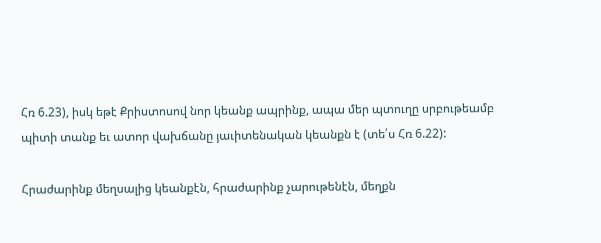Հռ 6.23), իսկ եթէ Քրիստոսով նոր կեանք ապրինք, ապա մեր պտուղը սրբութեամբ պիտի տանք եւ ատոր վախճանը յաւիտենական կեանքն է (տե՛ս Հռ 6.22):

Հրաժարինք մեղսալից կեանքէն, հրաժարինք չարութենէն, մեղքն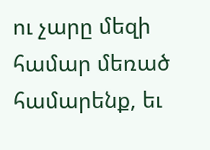ու չարը մեզի համար մեռած համարենք, եւ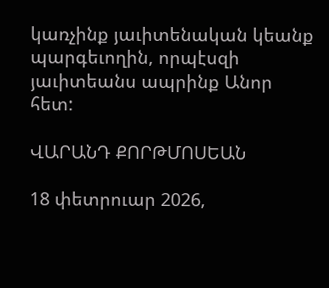կառչինք յաւիտենական կեանք պարգեւողին, որպէսզի յաւիտեանս ապրինք Անոր հետ:

ՎԱՐԱՆԴ ՔՈՐԹՄՈՍԵԱՆ

18 փետրուար 2026,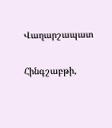Վաղարշապատ

Հինգշաբթի,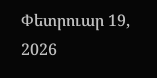Փետրուար 19, 2026